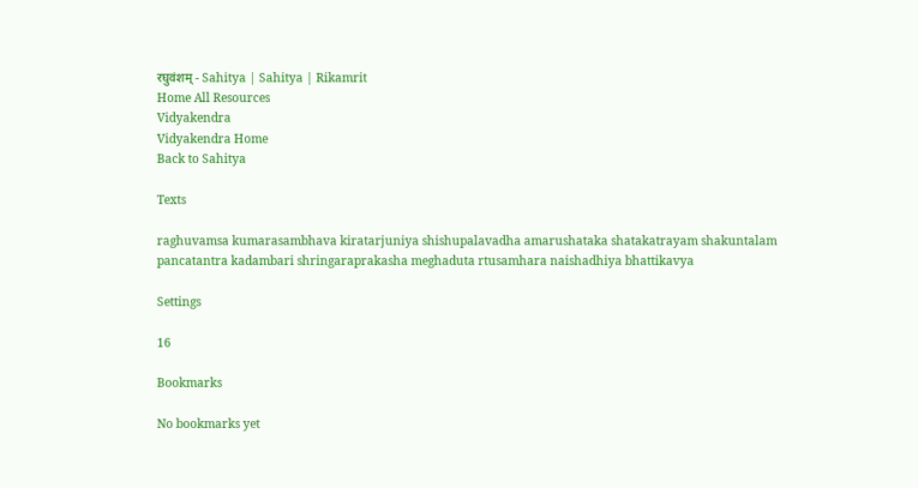रघुवंशम् - Sahitya | Sahitya | Rikamrit
Home All Resources
Vidyakendra
Vidyakendra Home
Back to Sahitya

Texts

raghuvamsa kumarasambhava kiratarjuniya shishupalavadha amarushataka shatakatrayam shakuntalam pancatantra kadambari shringaraprakasha meghaduta rtusamhara naishadhiya bhattikavya

Settings

16

Bookmarks

No bookmarks yet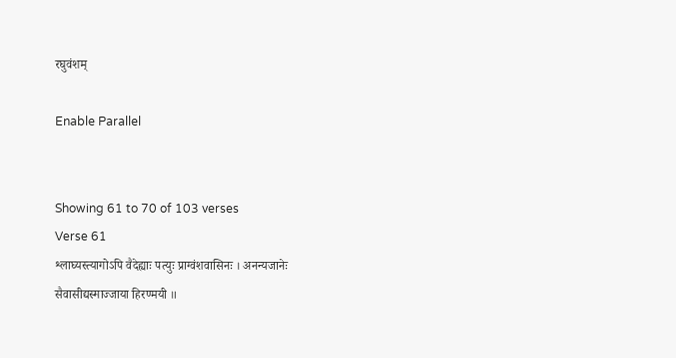रघुवंशम्

Enable Parallel


Showing 61 to 70 of 103 verses
Verse 61
श्लाघ्यस्त्यागोऽपि वैदेह्याः पत्युः प्राग्वंशवासिनः । अनन्यजानेः सैवासीद्यस्माज्जाया हिरण्मयी ॥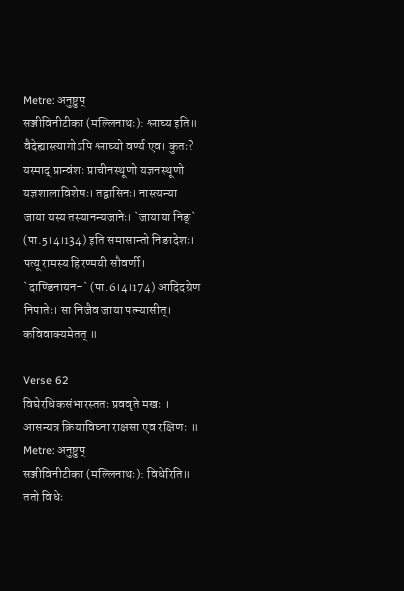Metre: अनुष्टुप्
सञ्जीविनीटीका (मल्लिनाथः): श्लाघ्य इति॥ वैदेह्यास्त्यागोऽपि श्लाघ्यो वर्ण्य एव। कुतः? यस्माद् प्रान्वंशः प्राचीनस्थूणो यज्ञनस्थूणो यज्ञशालाविशेषः। तद्वासिनः। नास्त्यन्या जाया यस्य तस्यानन्यजानेः। `जायाया निङ्` (पा.5।4।134) इति समासान्तो निङादेशः। पत्यू रामस्य हिरण्मयी सौवर्णी। `दाण्डिनायन-` (पा.6।4।174) आदिदग्रेण निपातेः। सा निजैव जाया पत्न्यासीत्। कविवाक्यमेतत् ॥

Verse 62
विघेरधिकसंभारस्ततः प्रववृते मखः । आसन्यत्र क्रियाविघ्ना राक्षसा एव रक्षिणः ॥
Metre: अनुष्टुप्
सञ्जीविनीटीका (मल्लिनाथः): विधेरिति॥ ततो विधेः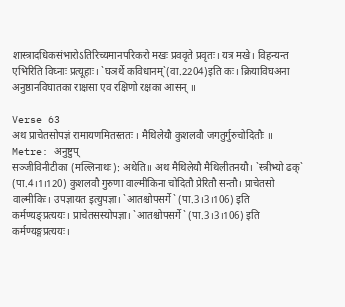शास्त्रादधिकसंभारोऽतिरिच्यमानपरिकरो मखः प्रववृते प्रवृतः। यत्र मखे। विहन्यन्त एभिरिति विघ्नाः प्रत्यूहाः। `घञर्थे कविधानम्`(वा.2204)इति कः। क्रियाविघअना अनुष्ठानविघातका राक्षसा एव रक्षिणो रक्षका आसन् ॥

Verse 63
अथ प्राचेतसोपज्ञं रामायणमितस्ततः । मैथिलेयौ कुशलवौ जगतुर्गुरुचोदितौः ॥
Metre: अनुष्टुप्
सञ्जीविनीटीका (मल्लिनाथः): अथेति॥ अथ मैथिलेयौ मैथिलीतनयौ। `स्त्रीभ्यो ढक्` (पा.4।1।120) कुशलवौ गुरुणा वाल्मीकिना चोदितौ प्रेरितौ सन्तौ। प्राचेतसो वाल्मीकिः। उपज्ञायत इत्युपज्ञा। `आतश्चोपसर्गे` (पा.3।3।106) इति कर्मण्यङ्प्रत्ययः। प्राचेतसस्योपज्ञा। `आतश्चोपसर्गे` (पा.3।3।106) इति कर्मण्यङ्गप्रत्ययः।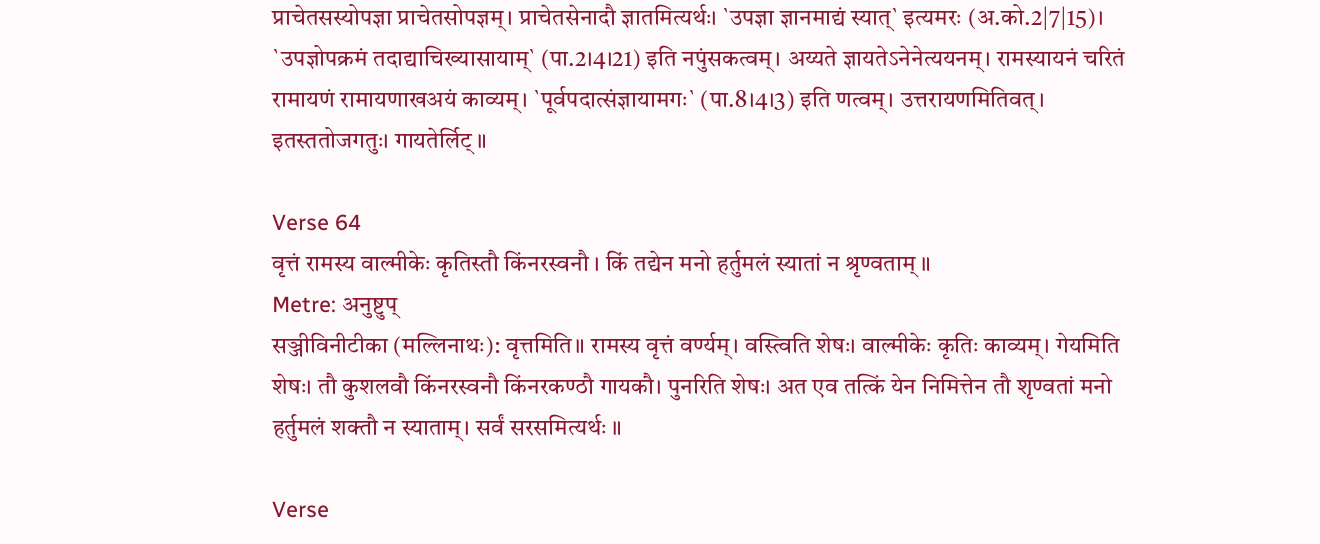प्राचेतसस्योपज्ञा प्राचेतसोपज्ञम्। प्राचेतसेनादौ ज्ञातमित्यर्थः। `उपज्ञा ज्ञानमाद्यं स्यात्` इत्यमरः (अ.को.2|7|15)। `उपज्ञोपक्रमं तदाद्याचिख्यासायाम्` (पा.2।4।21) इति नपुंसकत्वम्। अय्यते ज्ञायतेऽनेनेत्ययनम्। रामस्यायनं चरितं रामायणं रामायणाखअयं काव्यम्। `पूर्वपदात्संज्ञायामगः` (पा.8।4।3) इति णत्वम्। उत्तरायणमितिवत्। इतस्ततोजगतुः। गायतेर्लिट् ॥

Verse 64
वृत्तं रामस्य वाल्मीकेः कृतिस्तौ किंनरस्वनौ । किं तद्येन मनो हर्तुमलं स्यातां न श्रृण्वताम् ॥
Metre: अनुष्टुप्
सञ्जीविनीटीका (मल्लिनाथः): वृत्तमिति॥ रामस्य वृत्तं वर्ण्यम्। वस्त्विति शेषः। वाल्मीकेः कृतिः काव्यम्। गेयमिति शेषः। तौ कुशलवौ किंनरस्वनौ किंनरकण्ठौ गायकौ। पुनरिति शेषः। अत एव तत्किं येन निमित्तेन तौ शृण्वतां मनो हर्तुमलं शक्तौ न स्याताम्। सर्वं सरसमित्यर्थः ॥

Verse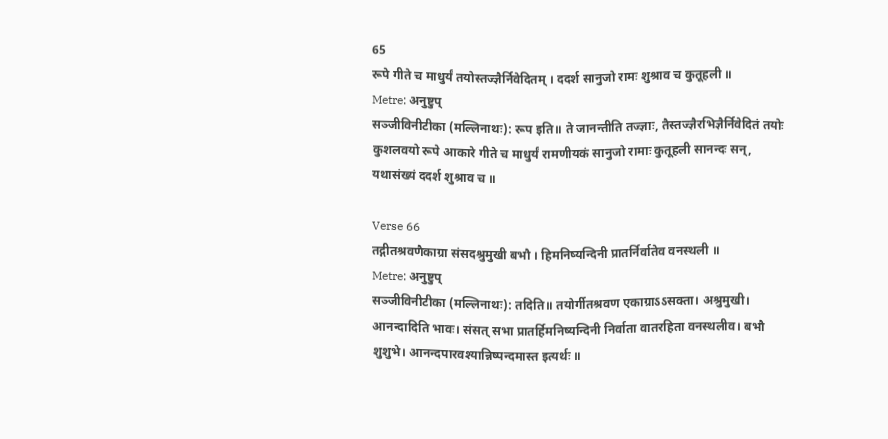65
रूपे गीते च माधुर्यं तयोस्तज्ज्ञैर्निवेदितम् । ददर्श सानुजो रामः शुश्राव च कुतूहली ॥
Metre: अनुष्टुप्
सञ्जीविनीटीका (मल्लिनाथः): रूप इति॥ ते जानन्तीति तज्ज्ञाः, तैस्तज्ज्ञैरभिज्ञैर्निवेदितं तयोः कुशलवयो रूपे आकारे गीते च माधुर्यं रामणीयकं सानुजो रामाः कुतूहली सानन्दः सन्, यथासंख्यं ददर्श शुश्राव च ॥

Verse 66
तद्गीतश्रवणैकाग्रा संसदश्रुमुखी बभौ । हिमनिष्यन्दिनी प्रातर्निर्वातेव वनस्थली ॥
Metre: अनुष्टुप्
सञ्जीविनीटीका (मल्लिनाथः): तदिति॥ तयोर्गीतश्रवण एकाग्राऽऽसक्ता। अश्रुमुखी। आनन्दादिति भावः। संसत् सभा प्रातर्हिमनिष्यन्दिनी निर्वाता वातरहिता वनस्थलीव। बभौ शुशुभे। आनन्दपारवश्यान्निष्पन्दमास्त इत्यर्थः ॥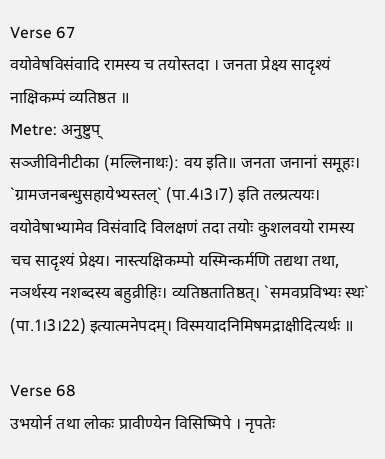Verse 67
वयोवेषविसंवादि रामस्य च तयोस्तदा । जनता प्रेक्ष्य सादृश्यं नाक्षिकम्पं व्यतिष्ठत ॥
Metre: अनुष्टुप्
सञ्जीविनीटीका (मल्लिनाथः): वय इति॥ जनता जनानां समूहः। `ग्रामजनबन्धुसहायेभ्यस्तल्` (पा.4।3।7) इति तल्प्रत्ययः। वयोवेषाभ्यामेव विसंवादि विलक्षणं तदा तयोः कुशलवयो रामस्य चच सादृश्यं प्रेक्ष्य। नास्त्यक्षिकम्पो यस्मिन्कर्मणि तद्यथा तथा, नञर्थस्य नशब्दस्य बहुव्रीहिः। व्यतिष्ठतातिष्ठत्। `समवप्रविभ्यः स्थः` (पा.1।3।22) इत्यात्मनेपदम्। विस्मयादनिमिषमद्राक्षीदित्यर्थः ॥

Verse 68
उभयोर्न तथा लोकः प्रावीण्येन विसिष्मिपे । नृपतेः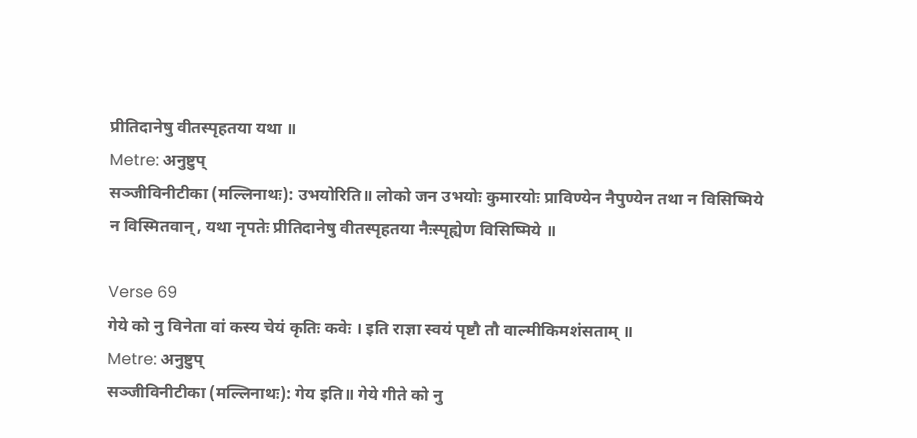प्रीतिदानेषु वीतस्पृहतया यथा ॥
Metre: अनुष्टुप्
सञ्जीविनीटीका (मल्लिनाथः): उभयोरिति॥ लोको जन उभयोः कुमारयोः प्राविण्येन नैपुण्येन तथा न विसिष्मिये न विस्मितवान्, यथा नृपतेः प्रीतिदानेषु वीतस्पृहतया नैःस्पृह्येण विसिष्मिये ॥

Verse 69
गेये को नु विनेता वां कस्य चेयं कृतिः कवेः । इति राज्ञा स्वयं पृष्टौ तौ वाल्मीकिमशंसताम् ॥
Metre: अनुष्टुप्
सञ्जीविनीटीका (मल्लिनाथः): गेय इति॥ गेये गीते को नु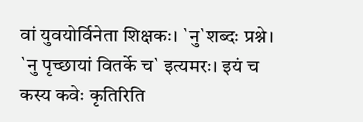वां युवयोर्विनेता शिक्षकः। `नु`शब्दः प्रश्ने। `नु पृच्छायां वितर्के च` इत्यमरः। इयं च कस्य कवेः कृतिरिति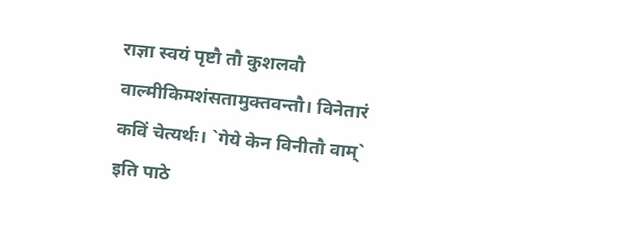राज्ञा स्वयं पृष्टौ तौ कुशलवौ वाल्मीकिमशंसतामुक्तवन्तौ। विनेतारं कविं चेत्यर्थः। `गेये केन विनीतौ वाम्` इति पाठे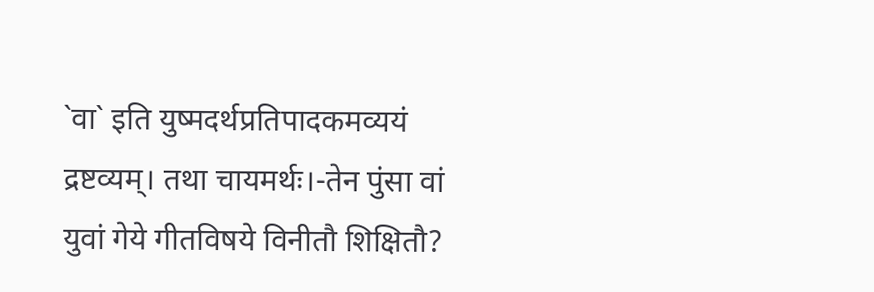`वा` इति युष्मदर्थप्रतिपादकमव्ययं द्रष्टव्यम्। तथा चायमर्थः।-तेन पुंसा वां युवां गेये गीतविषये विनीतौ शिक्षितौ?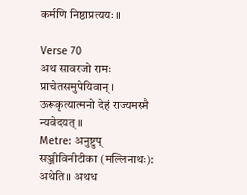कर्मणि निष्ठाप्रत्ययः ॥

Verse 70
अथ सावरजो रामः प्राचेतसमुपेयिवान् । ऊरूकृत्यात्मनो देहं राज्यमस्मै न्यवेदयत् ॥
Metre: अनुष्टुप्
सञ्जीविनीटीका (मल्लिनाथः): अथेति॥ अथध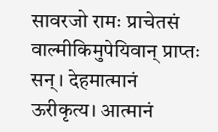सावरजो रामः प्राचेतसं वाल्मीकिमुपेयिवान् प्राप्तः सन्। देहमात्मानं ऊरीकृत्य। आत्मानं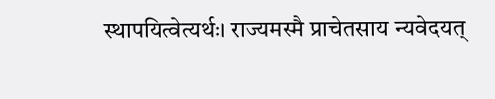स्थापयित्वेत्यर्थः। राज्यमस्मै प्राचेतसाय न्यवेदयत्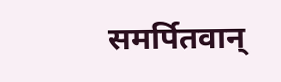समर्पितवान्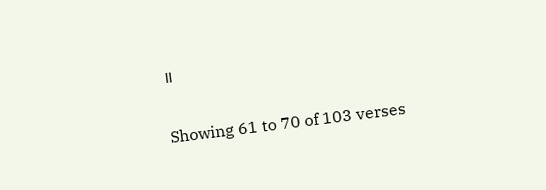॥

Showing 61 to 70 of 103 verses